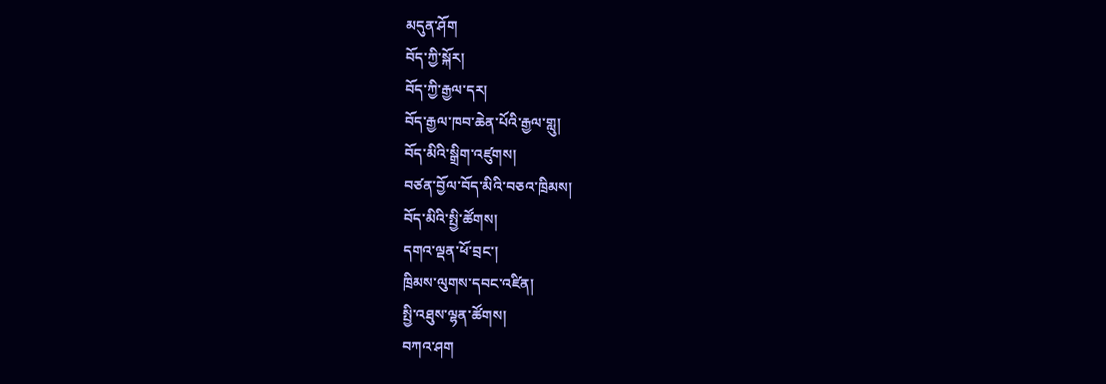མདུན་ཤོག
བོད་ཀྱི་སྐོར།
བོད་ཀྱི་རྒྱལ་དར།
བོད་རྒྱལ་ཁབ་ཆེན་པོའི་རྒྱལ་གླུ།
བོད་མིའི་སྒྲིག་འཛུགས།
བཙན་བྱོལ་བོད་མིའི་བཅའ་ཁྲིམས།
བོད་མིའི་སྤྱི་ཚོགས།
དགའ་ལྡན་ཕོ་བྲང་།
ཁྲིམས་ལུགས་དབང་འཛིན།
སྤྱི་འཐུས་ལྷན་ཚོགས།
བཀའ་ཤག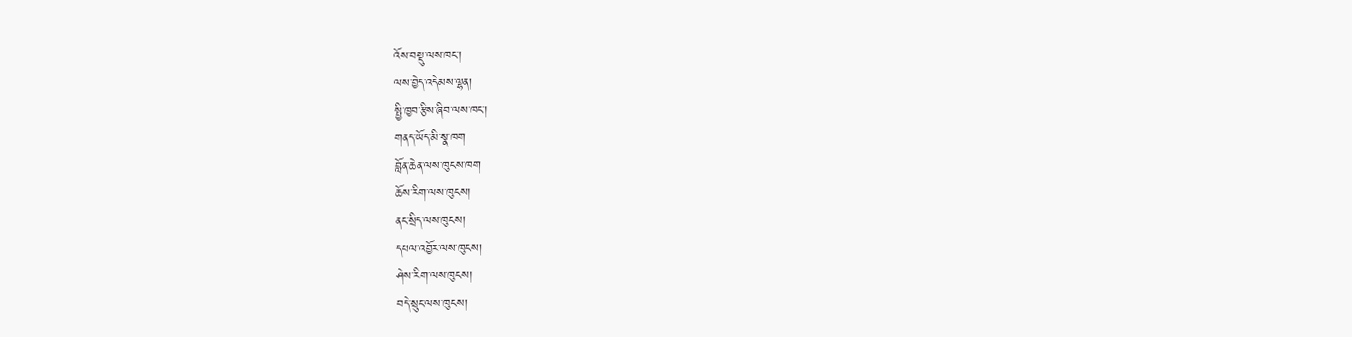འོས་བསྡུ་ལས་ཁང་།
ལས་བྱེད་འདེམས་ལྷན།
སྤྱི་ཁྱབ་རྩིས་ཞིབ་ལས་ཁང་།
གནད་ཡོད་མི་སྣ་ཁག
བློན་ཆེན་ལས་ཁུངས་ཁག
ཆོས་རིག་ལས་ཁུངས།
ནང་སྲིད་ལས་ཁུངས།
དཔལ་འབྱོར་ལས་ཁུངས།
ཤེས་རིག་ལས་ཁུངས།
བདེ་སྲུང་ལས་ཁུངས།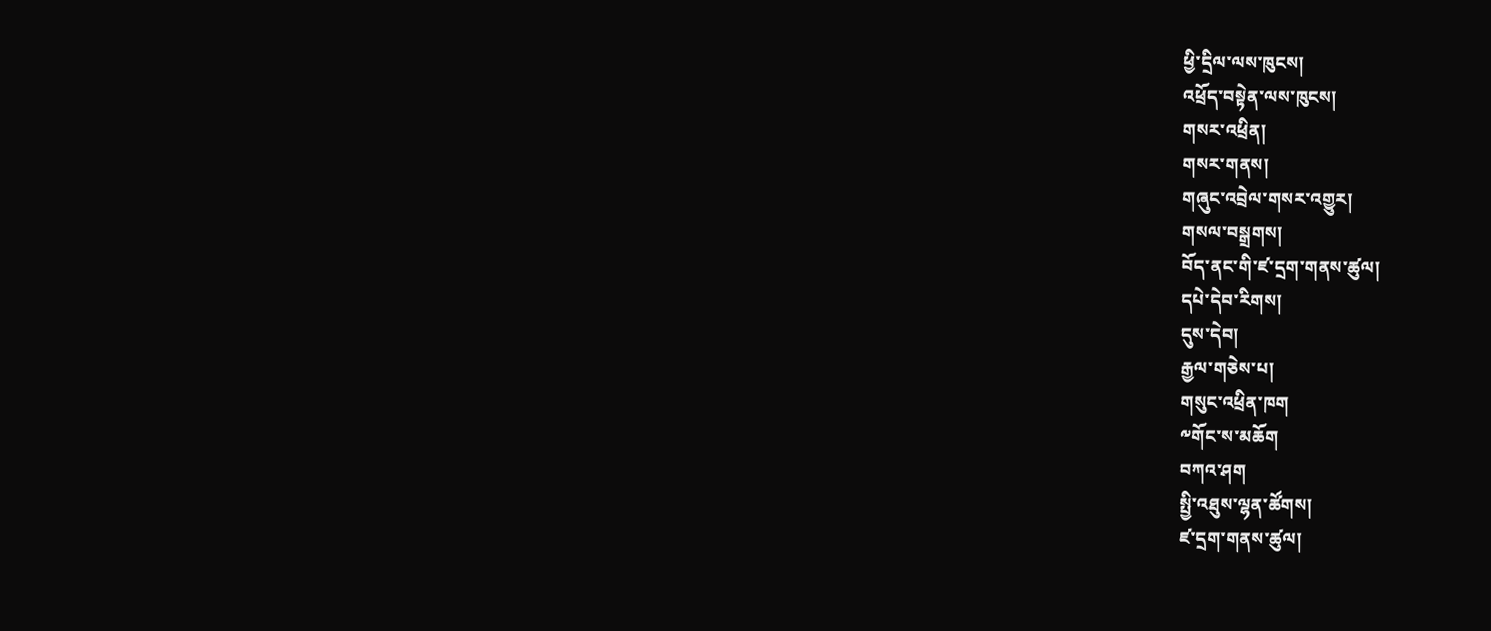ཕྱི་དྲིལ་ལས་ཁུངས།
འཕྲོད་བསྟེན་ལས་ཁུངས།
གསར་འཕྲིན།
གསར་གནས།
གཞུང་འབྲེལ་གསར་འགྱུར།
གསལ་བསྒྲགས།
བོད་ནང་གི་ཛ་དྲག་གནས་ཚུལ།
དཔེ་དེབ་རིགས།
དུས་དེབ།
རྒྱལ་གཅེས་པ།
གསུང་འཕྲིན་ཁག
༸གོང་ས་མཆོག
བཀའ་ཤག
སྤྱི་འཐུས་ལྷན་ཚོགས།
ཛ་དྲག་གནས་ཚུལ།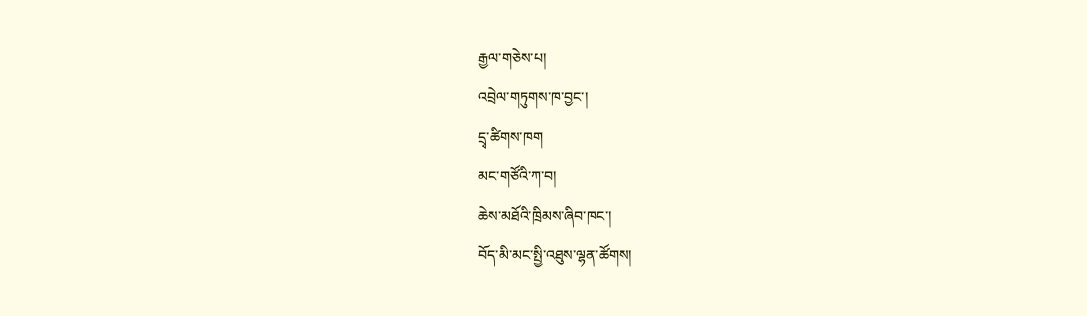རྒྱལ་གཅེས་པ།
འབྲེལ་གཏུགས་ཁ་བྱང་།
དྲྭ་ཚིགས་ཁག
མང་གཙོའི་ཀ་བ།
ཆེས་མཐོའི་ཁྲིམས་ཞིབ་ཁང་།
བོད་མི་མང་སྤྱི་འཐུས་ལྷན་ཚོགས།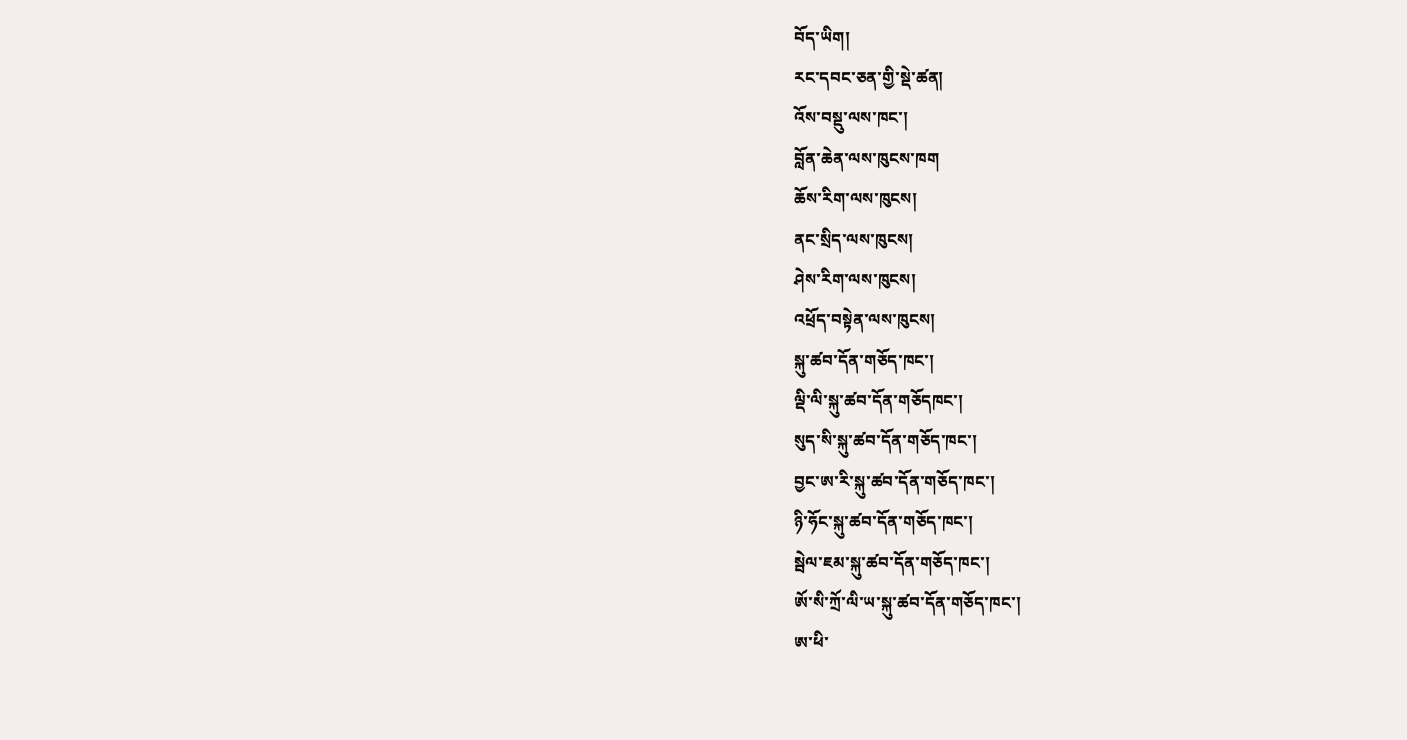བོད་ཡིག།
རང་དབང་ཅན་གྱི་སྡེ་ཚན།
འོས་བསྡུ་ལས་ཁང་།
བློན་ཆེན་ལས་ཁུངས་ཁག
ཆོས་རིག་ལས་ཁུངས།
ནང་སྲིད་ལས་ཁུངས།
ཤེས་རིག་ལས་ཁུངས།
འཕྲོད་བསྟེན་ལས་ཁུངས།
སྐུ་ཚབ་དོན་གཅོད་ཁང་།
ལྡི་ལི་སྐུ་ཚབ་དོན་གཅོདཁང་།
སུད་སི་སྐུ་ཚབ་དོན་གཅོད་ཁང་།
བྱང་ཨ་རི་སྐུ་ཚབ་དོན་གཅོད་ཁང་།
ཉི་ཧོང་སྐུ་ཚབ་དོན་གཅོད་ཁང་།
སྦེལ་ཇམ་སྐུ་ཚབ་དོན་གཅོད་ཁང་།
ཨོ་སི་ཀྲོ་ལི་ཡ་སྐུ་ཚབ་དོན་གཅོད་ཁང་།
ཨ་ཕི་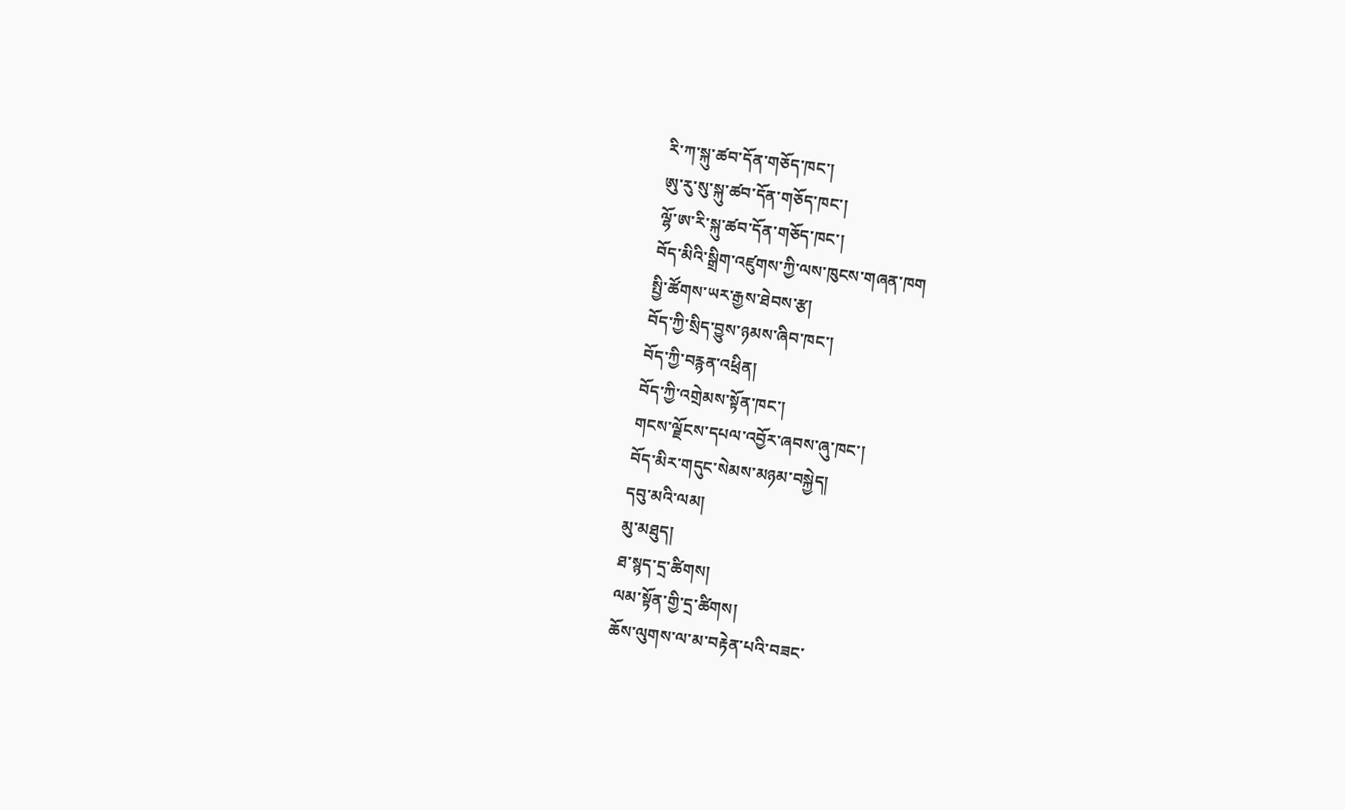རི་ཀ་སྐུ་ཚབ་དོན་གཅོད་ཁང་།
ཨུ་རུ་སུ་སྐུ་ཚབ་དོན་གཅོད་ཁང་།
ལྷོ་ཨ་རི་སྐུ་ཚབ་དོན་གཅོད་ཁང་།
བོད་མིའི་སྒྲིག་འཛུགས་ཀྱི་ལས་ཁུངས་གཞན་ཁག
སྤྱི་ཚོགས་ཡར་རྒྱས་ཐེབས་རྩ།
བོད་ཀྱི་སྲིད་བྱུས་ཉམས་ཞིབ་ཁང་།
བོད་ཀྱི་བརྙན་འཕྲིན།
བོད་ཀྱི་འགྲེམས་སྟོན་ཁང་།
གངས་ལྗོངས་དཔལ་འབྱོར་ཞབས་ཞུ་ཁང་།
བོད་མིར་གདུང་སེམས་མཉམ་བསྐྱེད།
དབུ་མའི་ལམ།
མུ་མཐུད།
ཐ་སྙད་དྲ་ཚིགས།
ལམ་སྟོན་གྱི་དྲ་ཚིགས།
ཆོས་ལུགས་ལ་མ་བརྟེན་པའི་བཟང་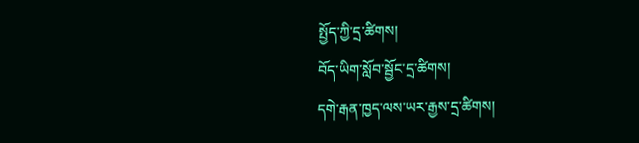སྤྱོད་ཀྱི་དྲ་ཚིགས།
བོད་ཡིག་སློབ་སྦྱོང་དྲ་ཚིགས།
དགེ་རྒན་ཁྱད་ལས་ཡར་རྒྱས་དྲ་ཚིགས།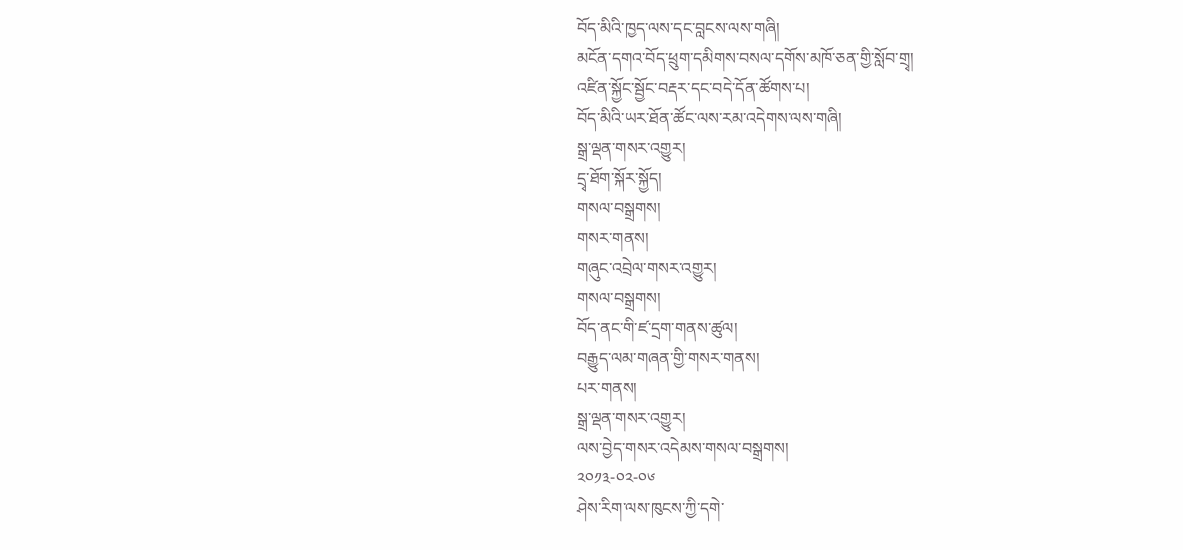བོད་མིའི་ཁྱད་ལས་དང་བླངས་ལས་གཞི།
མངོན་དགའ་བོད་ཕྲུག་དམིགས་བསལ་དགོས་མཁོ་ཅན་གྱི་སློབ་གྲྭ།
འཛིན་སྐྱོང་སྦྱོང་བརྡར་དང་བདེ་དོན་ཚོགས་པ།
བོད་མིའི་ཡར་ཐོན་ཚོང་ལས་རམ་འདེགས་ལས་གཞི།
སྒྲ་ལྡན་གསར་འགྱུར།
དྲྭ་ཐོག་སྐོར་སྐྱོད།
གསལ་བསྒྲགས།
གསར་གནས།
གཞུང་འབྲེལ་གསར་འགྱུར།
གསལ་བསྒྲགས།
བོད་ནང་གི་ཛ་དྲག་གནས་ཚུལ།
བརྒྱུད་ལམ་གཞན་གྱི་གསར་གནས།
པར་གནས།
སྒྲ་ལྡན་གསར་འགྱུར།
ལས་བྱེད་གསར་འདེམས་གསལ་བསྒྲགས།
༢༠༡༣-༠༢-༠༦
ཤེས་རིག་ལས་ཁུངས་ཀྱི་དགེ་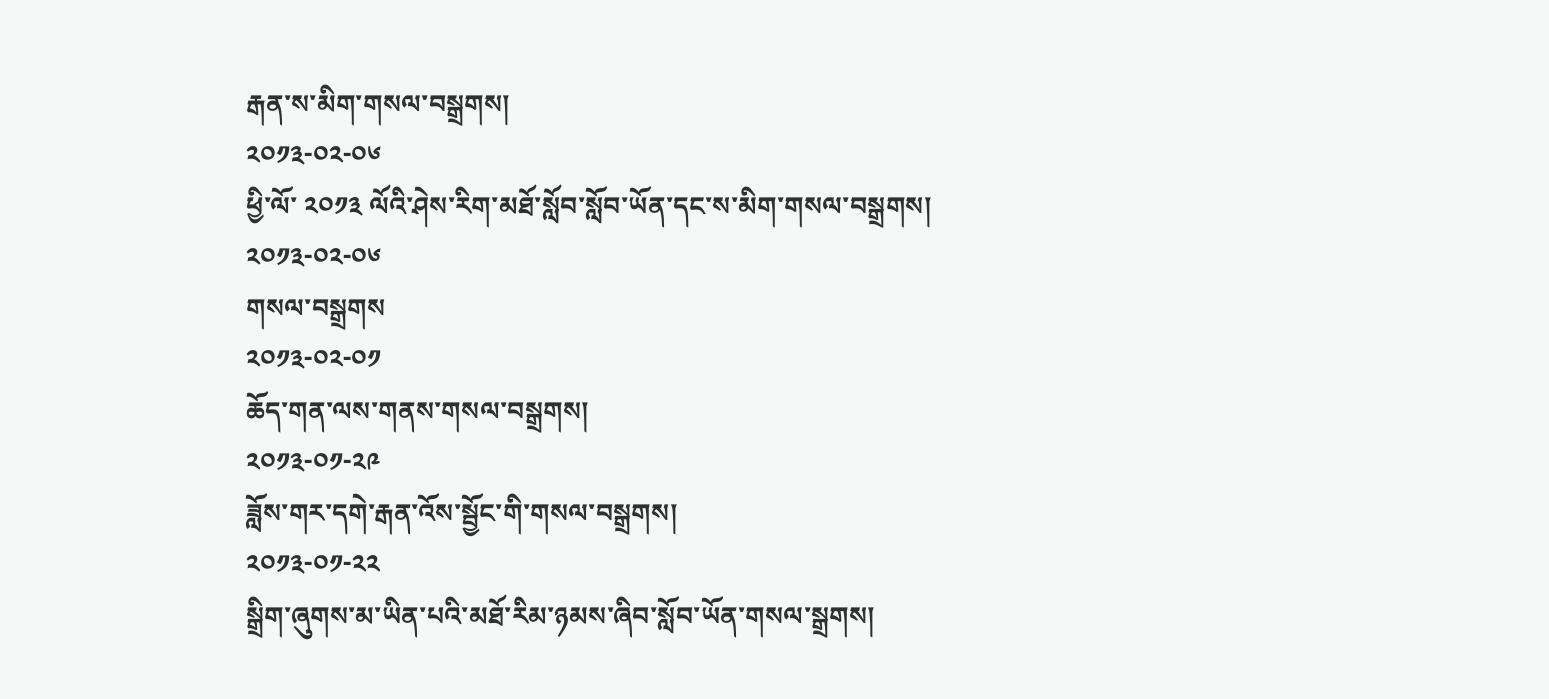རྒན་ས་མིག་གསལ་བསྒྲགས།
༢༠༡༣-༠༢-༠༦
ཕྱི་ལོ་ ༢༠༡༣ ལོའི་ཤེས་རིག་མཐོ་སློབ་སློབ་ཡོན་དང་ས་མིག་གསལ་བསྒྲགས།
༢༠༡༣-༠༢-༠༦
གསལ་བསྒྲགས
༢༠༡༣-༠༢-༠༡
ཆོད་གན་ལས་གནས་གསལ་བསྒྲགས།
༢༠༡༣-༠༡-༢༩
ཟློས་གར་དགེ་རྒན་འོས་སྦྱོང་གི་གསལ་བསྒྲགས།
༢༠༡༣-༠༡-༢༢
སྒྲིག་ཞུགས་མ་ཡིན་པའི་མཐོ་རིམ་ཉམས་ཞིབ་སློབ་ཡོན་གསལ་སྒྲགས།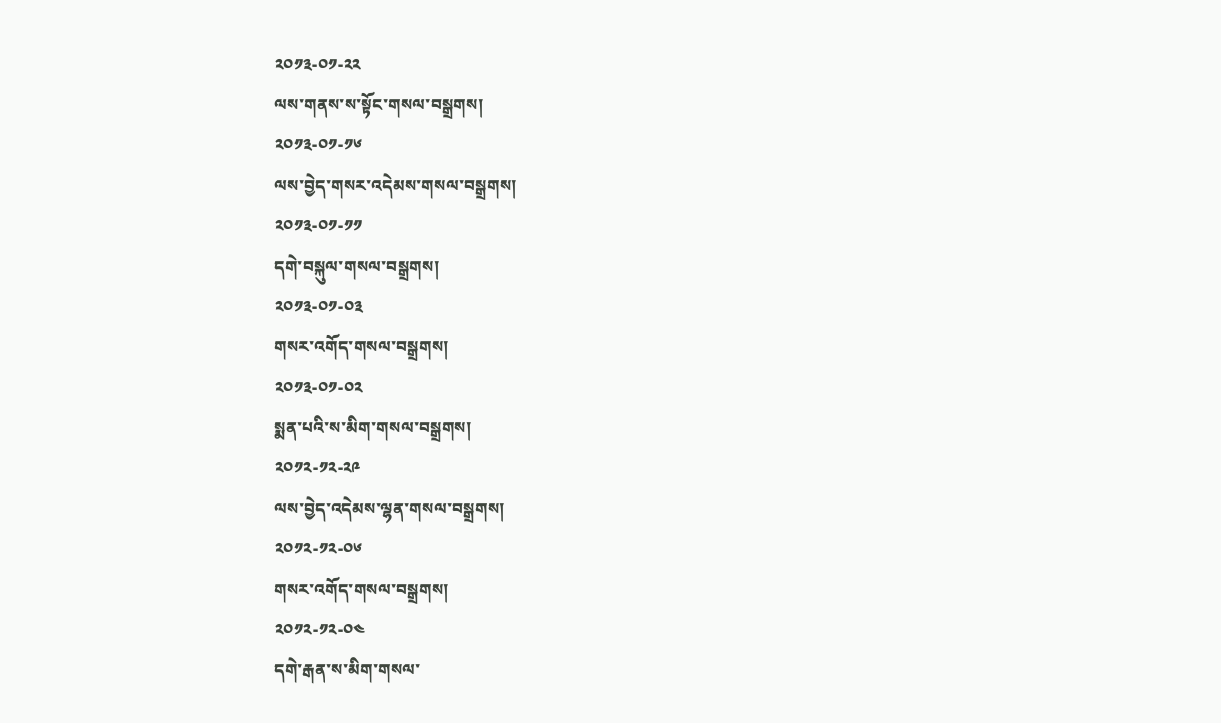༢༠༡༣-༠༡-༢༢
ལས་གནས་ས་སྟོང་གསལ་བསྒྲགས།
༢༠༡༣-༠༡-༡༦
ལས་བྱེད་གསར་འདེམས་གསལ་བསྒྲགས།
༢༠༡༣-༠༡-༡༡
དགེ་བསྐུལ་གསལ་བསྒྲགས།
༢༠༡༣-༠༡-༠༣
གསར་འགོད་གསལ་བསྒྲགས།
༢༠༡༣-༠༡-༠༢
སྨན་པའི་ས་མིག་གསལ་བསྒྲགས།
༢༠༡༢-༡༢-༢༩
ལས་བྱེད་འདེམས་ལྷན་གསལ་བསྒྲགས།
༢༠༡༢-༡༢-༠༦
གསར་འགོད་གསལ་བསྒྲགས།
༢༠༡༢-༡༢-༠༤
དགེ་རྒན་ས་མིག་གསལ་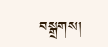བསྒྲགས།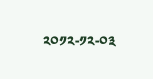༢༠༡༢-༡༢-༠༣